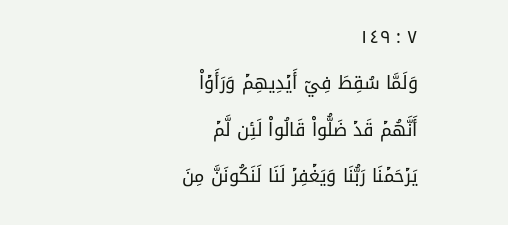٧ : ١٤٩
وَلَمَّا سُقِطَ فِيٓ أَيۡدِيهِمۡ وَرَأَوۡاْ أَنَّهُمۡ قَدۡ ضَلُّواْ قَالُواْ لَئِن لَّمۡ يَرۡحَمۡنَا رَبُّنَا وَيَغۡفِرۡ لَنَا لَنَكُونَنَّ مِنَ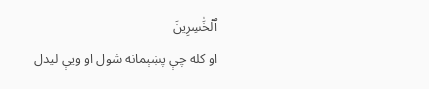ٱلۡخَٰسِرِينَ
او كله چې پښېمانه شول او ويې ليدل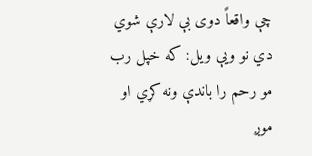چې واقعاً دوى بې لارې شوي دي نو ويې ويل: كه خپل رب مو رحم را باندې ونه كړي او موږ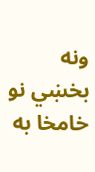ونه بخښي نو خامخا به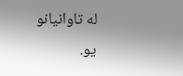له تاوانيانو يو.